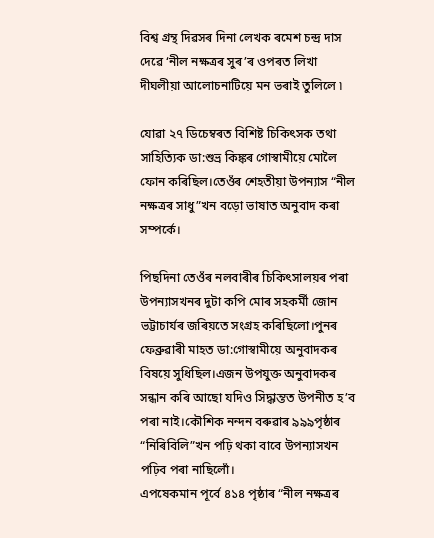বিশ্ব গ্ৰন্থ দিৱসৰ দিনা লেখক ৰমেশ চন্দ্ৰ দাস দেৱে ‘নীল নক্ষত্ৰৰ সুৰ’ৰ ওপৰত লিখা দীঘলীয়া আলোচনাটিয়ে মন ভৰাই তুলিলে ৷

যোৱা ২৭ ডিচেম্বৰত বিশিষ্ট চিকিৎসক তথা সাহিত্যিক ডা:শুভ্ৰ কিঙ্কৰ গোস্বামীয়ে মোলৈ ফোন কৰিছিল।তেওঁৰ শেহতীয়া উপন্যাস “নীল নক্ষত্ৰৰ সাধু”খন বড়ো ভাষাত অনুবাদ কৰা সম্পৰ্কে।

পিছদিনা তেওঁৰ নলবাৰীৰ চিকিৎসালয়ৰ পৰা উপন্যাসখনৰ দুটা কপি মোৰ সহকৰ্মী জোন ভট্টাচাৰ্যৰ জৰিয়তে সংগ্ৰহ কৰিছিলো।পুনৰ ফেব্ৰুৱাৰী মাহত ডা:গোস্বামীয়ে অনুবাদকৰ বিষয়ে সুধিছিল।এজন উপযুক্ত অনুবাদকৰ সন্ধান কৰি আছো যদিও সিদ্ধান্তত উপনীত হ’ব পৰা নাই।কৌশিক নন্দন বৰুৱাৰ ৯৯৯পৃষ্ঠাৰ “নিৰিবিলি”খন পঢ়ি থকা বাবে উপন্যাসখন পঢ়িব পৰা নাছিলোঁ।
এপষেকমান পূৰ্বে ৪১৪ পৃষ্ঠাৰ “নীল নক্ষত্ৰৰ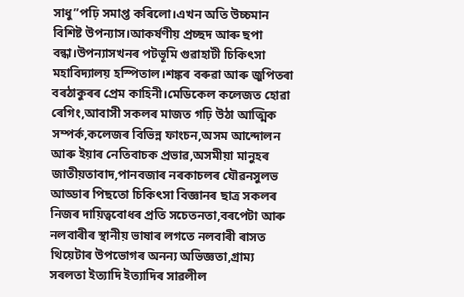সাধু”পঢ়ি সমাপ্ত কৰিলো।এখন অতি উচ্চমান বিশিষ্ট উপন্যাস।আকৰ্ষণীয় প্ৰচ্ছদ আৰু ছপা বন্ধা।উপন্যাসখনৰ পটভূমি গুৱাহাটী চিকিৎসা মহাবিদ্যালয় হস্পিতাল।শঙ্কৰ বৰুৱা আৰু জুপিতৰা বৰঠাকুৰৰ প্ৰেম কাহিনী।মেডিকেল কলেজত হোৱা ৰেগিং,আবাসী সকলৰ মাজত গঢ়ি উঠা আত্মিক সম্পৰ্ক,কলেজৰ বিভিন্ন ফাংচন,অসম আন্দোলন আৰু ইয়াৰ নেতিবাচক প্ৰভাৱ,অসমীয়া মানুহৰ জাতীয়তাবাদ,পানবজাৰ নৰকাচলৰ যৌৱনসুলভ আড্ডাৰ পিছতো চিকিৎসা বিজ্ঞানৰ ছাত্ৰ সকলৰ নিজৰ দায়িত্ববোধৰ প্ৰতি সচেতনতা,বৰপেটা আৰু নলবাৰীৰ স্থানীয় ভাষাৰ লগতে নলবাৰী ৰাসত থিয়েটাৰ উপভোগৰ অনন্য অভিজ্ঞতা,গ্ৰাম্য সৰলতা ইত্যাদি ইত্যাদিৰ সাৱলীল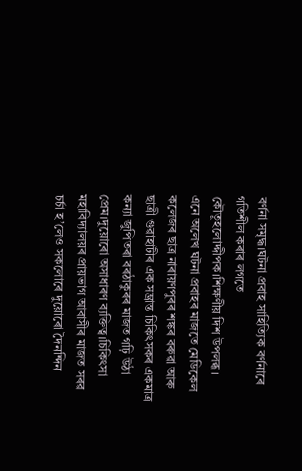বৰ্ণনা সমৃদ্ধ।ঘটনা প্ৰবাহ সাহিত্যিক বৰ্ণনাৰে গতিশীল কৰাৰ লগতে কৌতূহলোদ্দীপক।শিক্ষণীয় দিশ উপলব্ধ।
এনে অলেখ ঘটনা প্ৰবাহৰ মাজতে মেডিকেল কলেজৰ ছাত্ৰ নাৰায়ণপুৰৰ শঙ্কৰ বৰুৱা আৰু ছাত্ৰী গুৱাহাটীৰ এক সম্ভ্ৰান্ত চিকিৎসকৰ একমাত্ৰ কন্যা জুপিতৰা বৰঠাকুৰৰ মাজত গঢ়ি উঠা প্ৰেম।দুয়োৰো অসাধাৰণ ব্যক্তিত্ব।চিকিৎসা মহাবিদ্যালয়ৰ প্ৰায়ভাগ আবাসীৰ মাজত সৰৱ চৰ্চা হ’লেও সকলোৰে দুয়োৰো দৈনন্দিন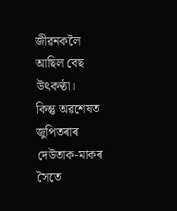জীৱনকলৈ আছিল বেছ উৎকণ্ঠা।
কিন্তু অৱশেষত জুপিতৰাৰ দেউতাক-মাকৰ সৈতে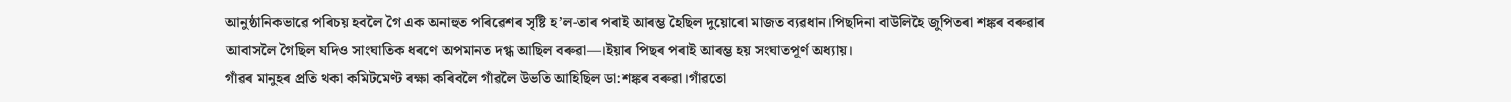আনুষ্ঠানিকভাৱে পৰিচয় হবলৈ গৈ এক অনাহুত পৰিৱেশৰ সৃষ্টি হ’ল-তাৰ পৰাই আৰম্ভ হৈছিল দুয়োৰো মাজত ব্যৱধান।পিছদিনা বাউলিহৈ জুপিতৰা শঙ্কৰ বৰুৱাৰ আবাসলৈ গৈছিল যদিও সাংঘাতিক ধৰণে অপমানত দগ্ধ আছিল বৰুৱা—।ইয়াৰ পিছৰ পৰাই আৰম্ভ হয় সংঘাতপূৰ্ণ অধ্যায়।
গাঁৱৰ মানুহৰ প্ৰতি থকা কমিটমেণ্ট ৰক্ষা কৰিবলৈ গাঁৱলৈ উভতি আহিছিল ডা:শঙ্কৰ বৰুৱা।গাঁৱতো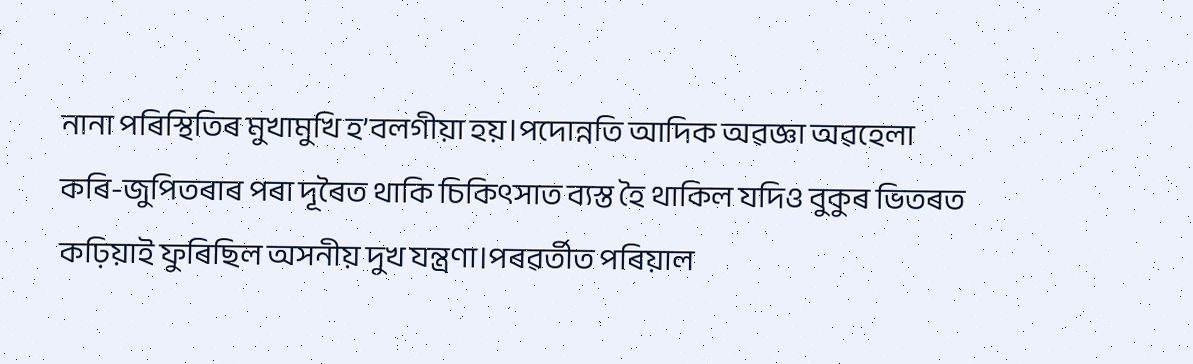নানা পৰিস্থিতিৰ মুখামুখি হ’বলগীয়া হয়।পদোন্নতি আদিক অৱজ্ঞা অৱহেলা কৰি-জুপিতৰাৰ পৰা দূৰৈত থাকি চিকিৎসাত ব্যস্ত হৈ থাকিল যদিও বুকুৰ ভিতৰত কঢ়িয়াই ফুৰিছিল অসনীয় দুখ যন্ত্ৰণা।পৰৱৰ্তীত পৰিয়াল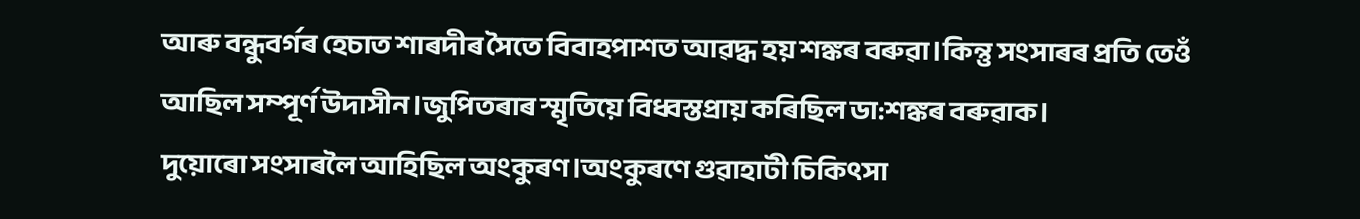আৰু বন্ধুবৰ্গৰ হেচাত শাৰদীৰ সৈতে বিবাহপাশত আৱদ্ধ হয় শঙ্কৰ বৰুৱা।কিন্তু সংসাৰৰ প্ৰতি তেওঁ আছিল সম্পূৰ্ণ উদাসীন।জুপিতৰাৰ স্মৃতিয়ে বিধ্বস্তপ্ৰায় কৰিছিল ডা:শঙ্কৰ বৰুৱাক।
দুয়োৰো সংসাৰলৈ আহিছিল অংকুৰণ।অংকুৰণে গুৱাহাটী চিকিৎসা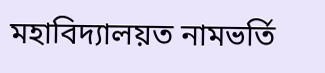মহাবিদ্যালয়ত নামভৰ্তি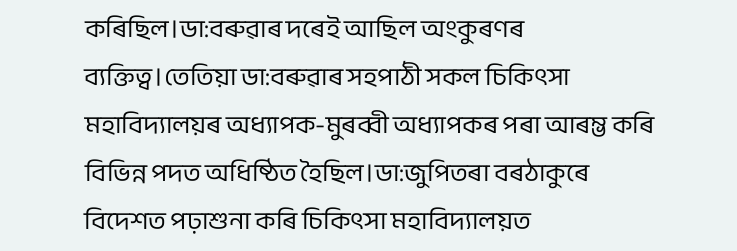কৰিছিল।ডা:বৰুৱাৰ দৰেই আছিল অংকুৰণৰ ব্যক্তিত্ব।তেতিয়া ডা:বৰুৱাৰ সহপাঠী সকল চিকিৎসা মহাবিদ্যালয়ৰ অধ্যাপক-মুৰব্বী অধ্যাপকৰ পৰা আৰম্ভ কৰি বিভিন্ন পদত অধিষ্ঠিত হৈছিল।ডা:জুপিতৰা বৰঠাকুৰে বিদেশত পঢ়াশুনা কৰি চিকিৎসা মহাবিদ্যালয়ত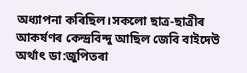অধ্যাপনা কৰিছিল।সকলো ছাত্ৰ-ছাত্ৰীৰ আকৰ্ষণৰ কেন্দ্ৰবিন্দু আছিল জেবি বাইদেউ অৰ্থাৎ ডা:জুপিতৰা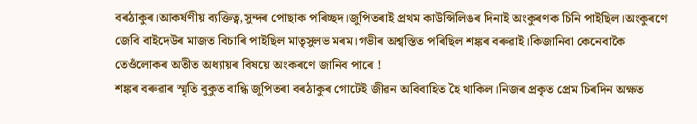বৰঠাকুৰ।আকৰ্ষণীয় ব্যক্তিত্ব,সুন্দৰ পোছাক পৰিচ্ছদ।জুপিতৰাই প্ৰথম কাউন্সিলিঙৰ দিনাই অংকুৰণক চিনি পাইছিল।অংকুৰণে জেবি বাইদেউৰ মাজত বিচাৰি পাইছিল মাতৃসুলভ মৰম।গভীৰ অশ্বস্তিত পৰিছিল শঙ্কৰ বৰুৱাই।কিজানিবা কেনেবাকৈ তেওঁলোকৰ অতীত অধ্যায়ৰ বিষয়ে অংকৰণে জানিব পাৰে !
শঙ্কৰ বৰুৱাৰ স্মৃতি বুকুত বান্ধি জুপিতৰা বৰঠাকুৰ গোটেই জীৱন অবিবাহিত হৈ থাকিল।নিজৰ প্ৰকৃত প্ৰেম চিৰদিন অক্ষত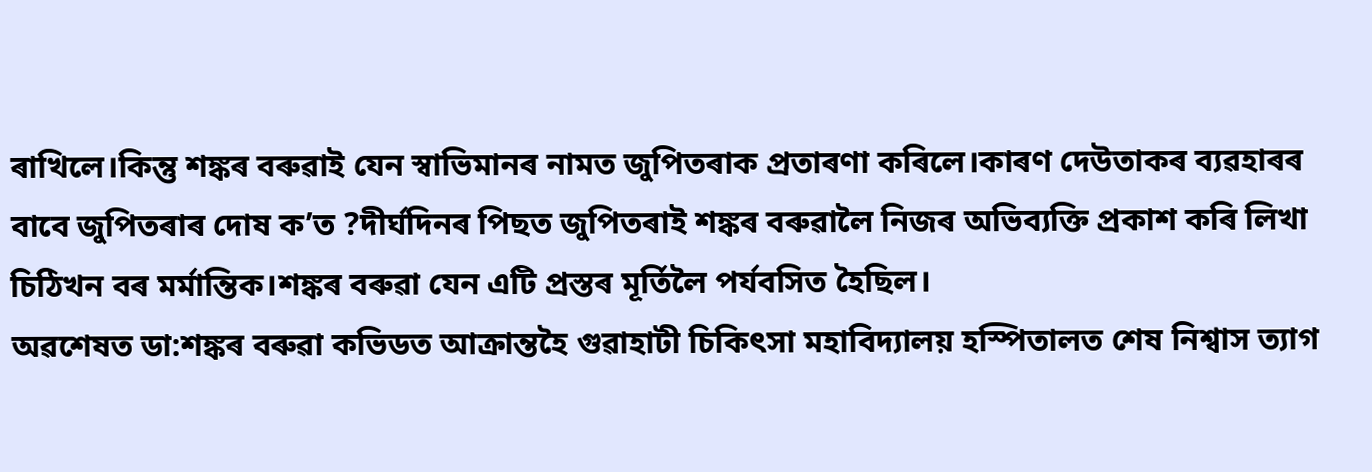ৰাখিলে।কিন্তু শঙ্কৰ বৰুৱাই যেন স্বাভিমানৰ নামত জুপিতৰাক প্ৰতাৰণা কৰিলে।কাৰণ দেউতাকৰ ব্যৱহাৰৰ বাবে জুপিতৰাৰ দোষ ক’ত ?দীৰ্ঘদিনৰ পিছত জুপিতৰাই শঙ্কৰ বৰুৱালৈ নিজৰ অভিব্যক্তি প্ৰকাশ কৰি লিখা চিঠিখন বৰ মৰ্মান্তিক।শঙ্কৰ বৰুৱা যেন এটি প্ৰস্তৰ মূৰ্তিলৈ পৰ্যবসিত হৈছিল।
অৱশেষত ডা:শঙ্কৰ বৰুৱা কভিডত আক্ৰান্তহৈ গুৱাহাটী চিকিৎসা মহাবিদ্যালয় হস্পিতালত শেষ নিশ্বাস ত্যাগ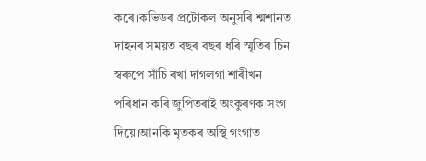কৰে।কভিডৰ প্ৰটোকল অনুসৰি শ্মশানত দাহনৰ সময়ত বছৰ বছৰ ধৰি স্মৃতিৰ চিন স্বৰুপে সাঁচি ৰখা দাগলগা শাৰীখন পৰিধান কৰি জুপিতৰাই অংকুৰণক সংগ দিয়ে।আনকি মৃতকৰ অস্থি গংগাত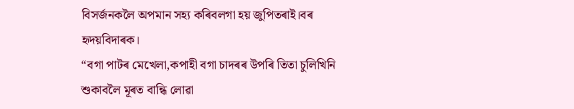বিসৰ্জনকলৈ অপমান সহ্য কৰিবলগা হয় জুপিতৰাই।বৰ হৃদয়বিদাৰক।
“বগা পাটৰ মেখেলা,কপাহী বগা চাদৰৰ উপৰি তিতা চুলিখিনি শুকাবলৈ মূৰত বান্ধি লোৱা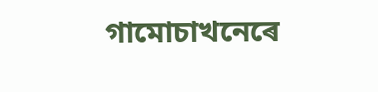গামোচাখনেৰে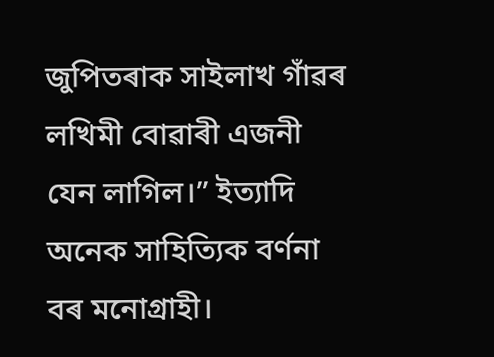জুপিতৰাক সাইলাখ গাঁৱৰ লখিমী বোৱাৰী এজনী যেন লাগিল।” ইত্যাদি অনেক সাহিত্যিক বৰ্ণনা বৰ মনোগ্ৰাহী।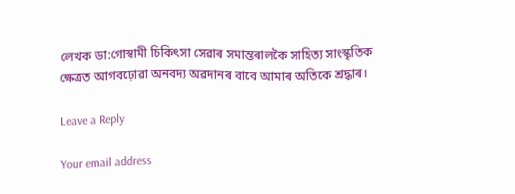লেখক ডা:গোস্বামী চিকিৎসা সেৱাৰ সমান্তৰালকৈ সাহিত্য সাংস্কৃতিক ক্ষেত্ৰত আগবঢ়োৱা অনবদ্য অৱদানৰ বাবে আমাৰ অতিকে শ্ৰদ্ধাৰ।

Leave a Reply

Your email address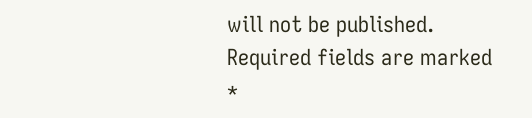will not be published. Required fields are marked *